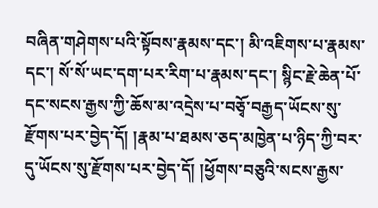བཞིན་གཤེགས་པའི་སྟོབས་རྣམས་དང་། མི་འཇིགས་པ་རྣམས་དང་། སོ་སོ་ཡང་དག་པར་རིག་པ་རྣམས་དང་། སྙིང་རྗེ་ཆེན་པོ་དང་སངས་རྒྱས་ཀྱི་ཆོས་མ་འདྲེས་པ་བཅྭོ་བརྒྱད་ཡོངས་སུ་རྫོགས་པར་བྱེད་དོ། །རྣམ་པ་ཐམས་ཅད་མཁྱེན་པ་ཉིད་ཀྱི་བར་དུ་ཡོངས་སུ་རྫོགས་པར་བྱེད་དོ། །ཕྱོགས་བཅུའི་སངས་རྒྱས་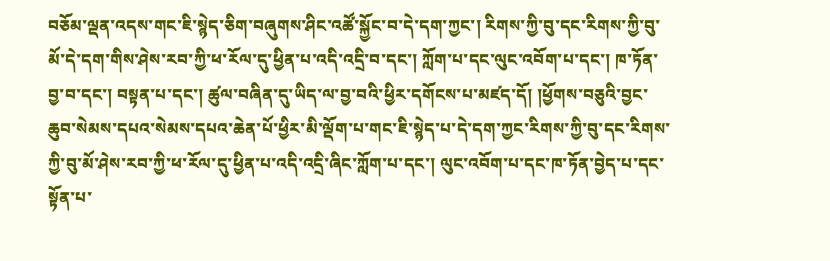བཅོམ་ལྡན་འདས་གང་ཇི་སྙེད་ཅིག་བཞུགས་ཤིང་འཚོ་སྐྱོང་བ་དེ་དག་ཀྱང་། རིགས་ཀྱི་བུ་དང་རིགས་ཀྱི་བུ་མོ་དེ་དག་གིས་ཤེས་རབ་ཀྱི་ཕ་རོལ་དུ་ཕྱིན་པ་འདི་འདྲི་བ་དང་། ཀློག་པ་དང་ལུང་འབོག་པ་དང་། ཁ་ཏོན་བྱ་བ་དང་། བསྟན་པ་དང་། ཚུལ་བཞིན་དུ་ཡིད་ལ་བྱ་བའི་ཕྱིར་དགོངས་པ་མཛད་དོ། །ཕྱོགས་བཅུའི་བྱང་ཆུབ་སེམས་དཔའ་སེམས་དཔའ་ཆེན་པོ་ཕྱིར་མི་ལྡོག་པ་གང་ཇི་སྙེད་པ་དེ་དག་ཀྱང་རིགས་ཀྱི་བུ་དང་རིགས་ཀྱི་བུ་མོ་ཤེས་རབ་ཀྱི་ཕ་རོལ་དུ་ཕྱིན་པ་འདི་འདྲི་ཞིང་ཀློག་པ་དང་། ལུང་འབོག་པ་དང་ཁ་ཏོན་བྱེད་པ་དང་སྟོན་པ་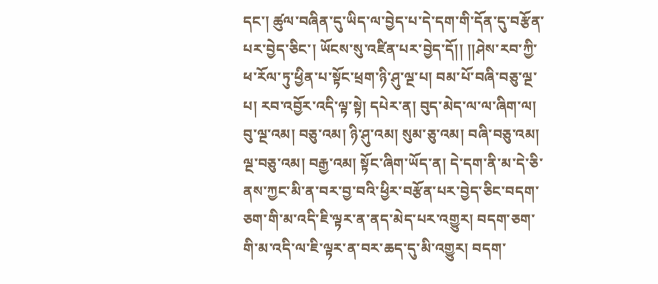དང་། ཚུལ་བཞིན་དུ་ཡིད་ལ་བྱེད་པ་དེ་དག་གི་དོན་དུ་བརྩོན་པར་བྱེད་ཅིང་། ཡོངས་སུ་འཛིན་པར་བྱེད་དོ།། །།ཤེས་རབ་ཀྱི་ཕ་རོལ་ཏུ་ཕྱིན་པ་སྟོང་ཕྲག་ཉི་ཤུ་ལྔ་པ། བམ་པོ་བཞི་བཅུ་ལྔ་པ། རབ་འབྱོར་འདི་ལྟ་སྟེ། དཔེར་ན། བུད་མེད་ལ་ལ་ཞིག་ལ། བུ་ལྔ་འམ། བཅུ་འམ། ཉི་ཤུ་འམ། སུམ་ཅུ་འམ། བཞི་བཅུ་འམ། ལྔ་བཅུ་འམ། བརྒྱ་འམ། སྟོང་ཞིག་ཡོད་ན། དེ་དག་ནི་མ་དེ་ཅི་ནས་ཀྱང་མི་ན་བར་བྱ་བའི་ཕྱིར་བརྩོན་པར་བྱེད་ཅིང་བདག་ཅག་གི་མ་འདི་ཇི་ལྟར་ན་ནད་མེད་པར་འགྱུར། བདག་ཅག་གི་མ་འདི་ལ་ཇི་ལྟར་ན་བར་ཆད་དུ་མི་འགྱུར། བདག་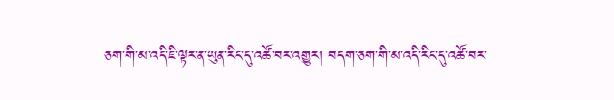ཅག་གི་མ་འདི་ཇི་ལྟར་ན་ཡུན་རིང་དུ་འཚོ་བར་འགྱུར། བདག་ཅག་གི་མ་འདི་རིང་དུ་འཚོ་བར་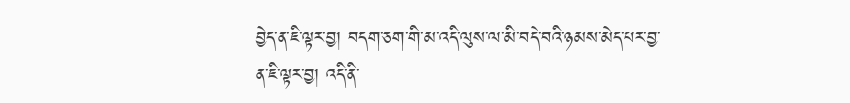བྱེད་ན་ཇི་ལྟར་བྱ། བདག་ཅག་གི་མ་འདི་ལུས་ལ་མི་བདེ་བའི་ཉམས་མེད་པར་བྱ་ན་ཇི་ལྟར་བྱ། འདི་ནི་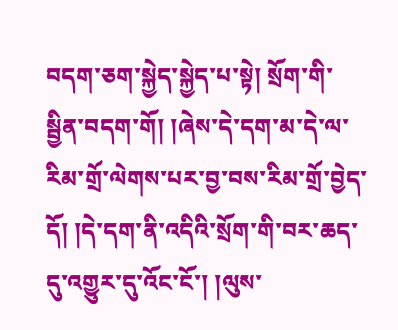བདག་ཅག་སྐྱེད་སྐྱེད་པ་སྟེ། སྲོག་གི་སྦྱིན་བདག་གོ། །ཞེས་དེ་དག་མ་དེ་ལ་རིམ་གྲོ་ལེགས་པར་བྱ་བས་རིམ་གྲོ་བྱེད་དོ། །དེ་དག་ནི་འདིའི་སྲོག་གི་བར་ཆད་དུ་འགྱུར་དུ་འོང་ངོ་། །ལུས་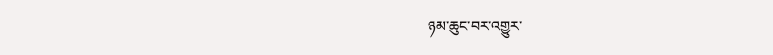ཉམ་ཆུང་བར་འགྱུར་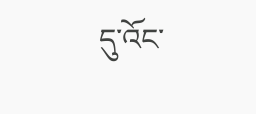དུ་འོང་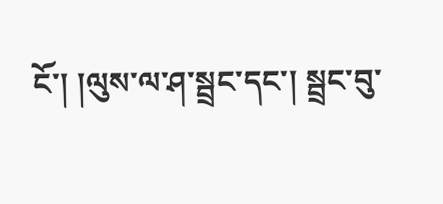ངོ་། །ལུས་ལ་ཤ་སྦྲང་དང་། སྦྲང་བུ་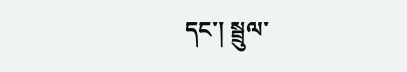དང་། སྦྲུལ་